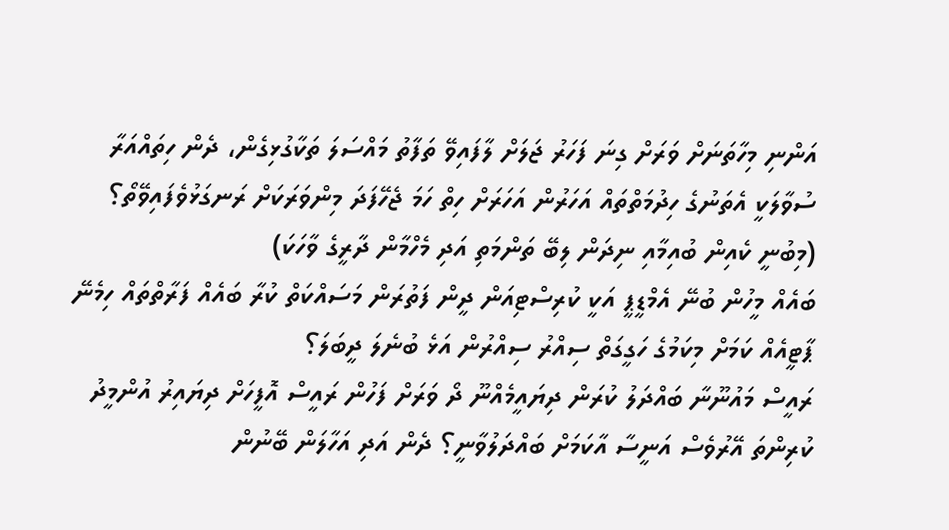އަންނި މިހާތަނަށް ވަރަށް ގިނަ ފަހަރު ޖަލަށް ލާފައިވޭ ތަފާތު މައްސަލަ ތަކާގުޅިގެން، ދެން ހިތައްއަރާ ސުވާލަކީ އެތަނުގެ ހިދުމަތްތައް އަހަރުން އަހަރަށް ހިތް ހަމަ ޖެހޭފަދަ މިންވަރަކަށް ރަނގަޅުވެފައިވޭތޯ؟ (މިބުނީ ކެއިން ބުއިމާއި ނިދަން ލިބޭ ތަންމަތި އަދި މެހްމާން ދާރީގެ ވާހަކަ)
ބައެއް މީހުން ބުނޭ އެމްޑީޕީ އަކީ ކުރިސްޓިއަން ދީން ފަތުރަން މަސައްކަތް ކުރާ ބައެއް ފަރާތްތައް ހިމެނޭ ޕާޓީއެއް ކަމަށް މިކަމުގެ ހަގީގަތް ސިއްރު ސިއްރުން އަޅެ ބުނެލަ ދީބަލަ؟
ރައީސް މައުނޫނާ ބައްދަލު ކުރަން ދިޔައީމެއްނޫ ދޯ ވަރަށް ފަހުން ރައީސް އޮފީހަށް ދިޔައިރު އުންމީދު ކުރިންތަ އޭރުވެސް އަނީސާ އާކަމަށް ބައްދަލުވާނީ؟ ދެން އަދި އަހާލަން ބޭނުން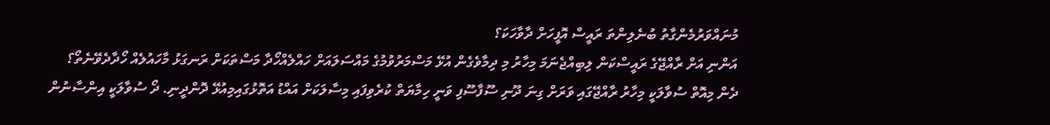މުނައްވަރުމެންގާތު ބުނެލިންތަ ރައީސް އޮފީހަށް ދާވާހަކަ؟
އަންނި އަށް ރާއްޖޭގެ ރައީސްކަން ލިބިއްޖެނަމަ މިހާރު މި ދިމާވެގެން އުޅޭ މަސްމަރުވުމުގެ މައްސަލައަށް ހައްލެއްހޯދާ މަސްތަކަށް ރަނގަޅު މާހައުލެއް ހޯދާދެވޭނެތޯ؟
ދެން މިއޮތް ސުވާލަކީ މިހާރު ރާއްޖޭގައި ވަރަށް ގިނަ ދޫނި ސޫފާސޫފި ވަނީ ހިމާޔަތް ކުރެވިފައި މިސާލަކަށް އައްޑު އަތޮޅުގައިމިއުޅޭ ދޮންދީނި. ދޯ ސުވާލަކީ އިންސާނުން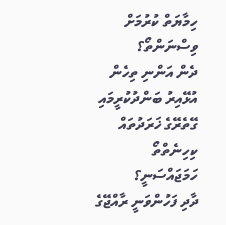ހިމާޔަތް ކުރުމަށް ވިސްނަންތޯ؟
ދެން އަންނި ތިހެން އުޅޭއިރު ބަންދުކުރީމައި ގޭތެރޭގެ ޚަރަދުތައް ކިހިނެތްތޯ ހަމަޖައްސަނީ؟
ދާދި ފަހުންވަނީ ރާއްޖޭގެ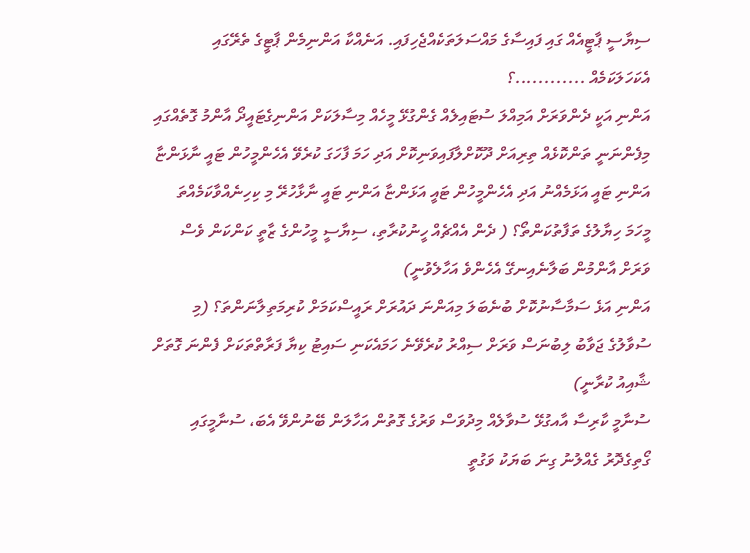ސިޔާސީ ޕާޓީއެއް ގައި ފައިސާގެ މައްސަލަތަކެއްޖެހިފައި. އަނެއްކާ އަންނިމެން ޕާޓީގެ ތެރޭގައި އެކަހަލަކަމެއް ............؟
އަންނި އަކީ ދެންވަރަށް އަމިއްލަ ސުޓައިލެއް ގެންގުޅޭ މީހެއް މިސާލަކަށް އަންނިގެޓައީދޯ އާންމު ގޮތެއްގައި މިފެންނަނީ ތަންކޮޅެއް ތިރިއަށް ދޫކޮށްލާފައިވަނިކޮށް އަދި ހަމަ ފާހަގަ ކުރެވޭ އެހެންމީހުން ޓައީ ނާޅަންޏާ އަންނި ޓައީ އަޅަމެއްނު އަދި އެހެންމީހުން ޓައީ އަޅަންޏާ އަންނި ޓައީ ނާޅާހުރޭ މި ކިހިނެއްވާކަމެއްތަ މީހަމަ ހިޔާލުގެ ތަފާތުކަންތޯ؟ ( ދެން އެއްޗެއް ހީނުކުރާތި، ސިޔާސީ މީހުންގެ ޒާތީ ކަންކަން ވެސް ވަރަށް އާންމުން ބަލާނެއިނގޭ އެހެންވެ އަހާލެވުނީ)
އަންނި އަޅެ ސަމާސާނުކޮށް ބުނެބަލަ މިއަންނަ ދައުރަށް ރައީސްކަމަށް ކުރިމަތިލާނަންތަ؟ (މި ސުވާލުގެ ޖަވާބު ލިބުނަސް ވަރަށް ސިއްރު ކުރެވޭނެ ހަމައެކަނި ސައިޓު ކިޔާ ފަރާތްތަކަށް ފެންނަ ގޮތަށް ޝާއިއު ކުރާނީ)
ސުނާމީ ކާރިސާ އާއގުޅޭ ސުވާލެއް މިދުވަސް ވަރުގެ ގޮތުން އަހާލަން ބޭނުންވޭ އެބަ، ސުނާމީގައި ގޯތިގެދޮރު ގެއްލުނު ގިނަ ބަޔަކު ވަގުތީ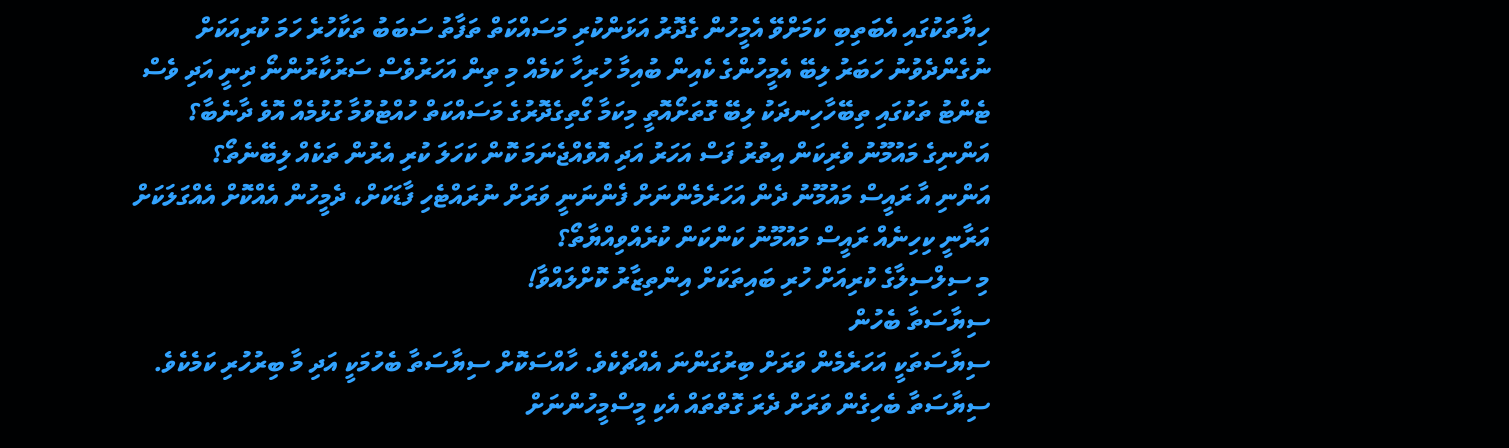ހިޔާތަކުގައި އެބަތިބި ކަމަށްވޭ އެމީހުން ގެދޮރު އަޅަންކުރި މަސައްކަތް ތަފާތު ސަބަބު ތަކާހުރެ ހަމަ ކުރިއަކަށް ނުގެންދެވުނު ހަބަރު ލިބޭ އެމީހުންގެ ކެއިން ބުއިމާ ހުރިހާ ކަމެއް މި ތިން އަހަރުވެސް ސަރުކާރުންނޯ ދިނީ އަދި ވެސް ޓެންޓު ތަކުގައި ތިބޭހާހިނދަކު ލިބޭ ގޮތަށޯއޮތީ މިކަމާ ގޯތިގެދޮރުގެ މަސައްކަތް ހުއްޓުވުމާ ގުޅުމެއް އޮވެ ދާނެބާ؟
އަންނިގެ މައުމޫނު ވެރިކަން އިތުރު ފަސް އަހަރު އަދި އޮވެއްޖެނަމަ ކޮން ކަހަލަ ކުރި އެރުން ތަކެއް ލިބޭނެތޯ؟
އަންނި އާ ރައީސް މައުމޫނު ދެން އަހަރެމެންނަށް ފެންނަނީ ވަރަށް ނުރައްޓެހި ފާޑަކަށް، ދެމީހުން އެއްކޮށް އެއްގަލަކަށް އަރާނީ ކިހިނެއް ރައީސް މައުމޫނު ކަންކަން ކުރެއްވިއްޔާތޯ؟
މި ސިލްސިލާގެ ކުރިއަށް ހުރި ބައިތަކަށް އިންތިޒާރު ކޮށްލައްވާ!
ސިޔާސަތާ ބެހުން
ސިޔާސަތަކީ އަހަރެމެން ވަރަށް ބިރުގަންނަ އެއްޗެކެވެ. ހާއްސަކޮށް ސިޔާސަތާ ބެހުމަކީ އަދި މާ ބިރުހުރި ކަމެކެވެ. ސިޔާސަތާ ބެހިގެން ވަރަށް ދެރަ ގޮތްތައް އެކި މީސްމީހުންނަށް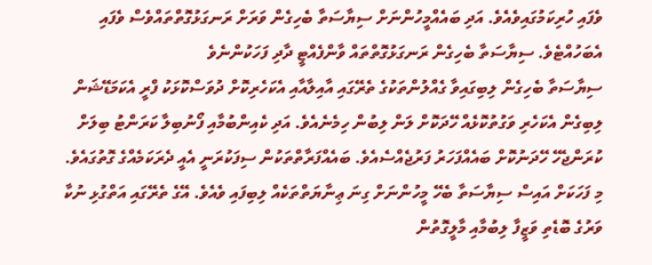ވެފައި ހުރިކަމުގައިވެއެވެ. އަދި ބައެއްމީހުންނަށް ސިޔާސަތާ ބެހިގެން ވަރަށް ރަނގަޅުގޮތްތައްވެސް ވެފައި އެބަހުއްޓެވެ. ސިޔާސަތާ ބެހިގެން ރަނގަޅުގޮތްތައް ވާންފެއްޓީ ދާދި ފަހަކުންނެވެ
ސިޔާސަތާ ބެހިގެން ލިބިގައިވާ ގެއްލުންތަކުގެ ތެރޭގައި އާއިލާއާއި އެކަހެރިކޮށް ދުވަސްކޮޅަކު ފްރީ އެކަމަޑޭޝަން ލިބިގެން އެކަހެރި ވަގުތުކޮޅެއް ހޭދަކޮށް ލަން ލިބުން ހިމެނެއެވެ. އަދި ކެއިންބުމާއި ފޯނުބިލާ ކަރަންޓު ބިލަށް ކުރަންޖެހޭ ހޭދަނުކޮށް ބައެއްފަހަރު ފަރުޖެއްސެއެވެ. ބައެއްފަރާތްތަކުން ސިފަކުރަނީ އެއީ ދެރަކަމެއްގެ ގޮތުގައެވެ.
މި ފަހަކަށް އައިސް ސިޔާސަތާ ބެހޭ މީހުންނަށް ގިނަ ޢިނާޔަތްތަކެއް ލިބިފައި ވެއެވެ. އޭގެ ތެރޭގައި އަތްގުޅި ނުކާ ވަރުގެ ބޮޑެތި ވަޒީފާ ލިބުމާއި މާލީގޮތުން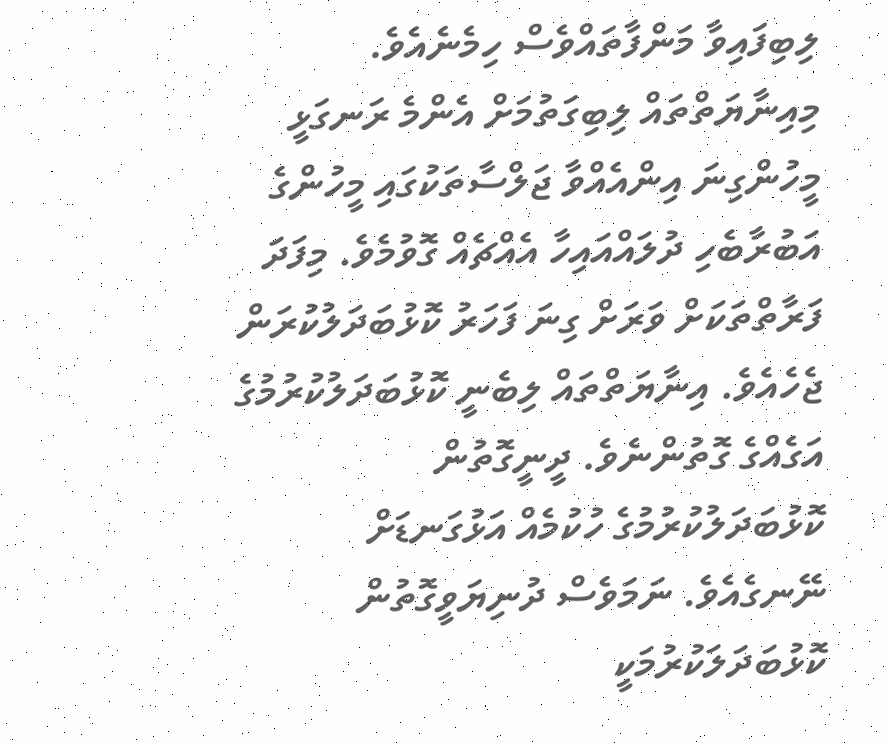ލިބިފައިވާ މަންފާތައްވެސް ހިމެނެއެވެ. މިއިނާޔަތްތައް ލިބިގަތުމަށް އެންމެ ރަނގަޅީ މީހުންގިނަ އިންއެއްވާ ޖަލްސާތަކުގައި މީހުންގެ އަބުރާބެހި ދުލައްއައިހާ އެއްޗެއް ގޮވުމެވެ. މިފަދަ ފަރާތްތަކަށް ވަރަށް ގިނަ ފަހަރު ކޮޅުބަދަލުކުރަން ޖެހެއެވެ. އިނާޔަތްތައް ލިބެނީ ކޮޅުބަދަލުކުރުމުގެ އަގެއްގެ ގޮތުންނެވެ. ދީނީގޮތުން ކޮޅުބަދަލުކުރުމުގެ ހުކުމެއް އަޅުގަނޑަށް ނޭނގެއެވެ. ނަމަވެސް ދުނިޔަވީގޮތުން ކޮޅުބަދަލަކުރުމަކީ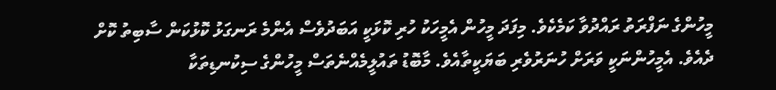މީހުންގެ ނަފްރަތު ރައްދުވާ ކަމެކެވެ. މިފަދަ މީހުން އެމީހަކު ހުރި ކޮޅަކީ އަބަދުވެސް އެންމެ ރަނގަޅު ކޮޅުކަން ސާބިތު ކޮށް ދެއެވެ. އެމީހުންނަކީ ވަރަށް ހުނަރުވެރި ބަޔަކީތާއެވެ. މާބޮޑު ތައުލީމެއްނެތަސް މީހުންގެ ސިކުނޑިތަކާ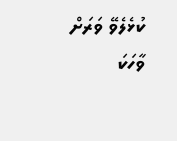ކުޅެލެވޭ ވަރަށް ވާހަކަ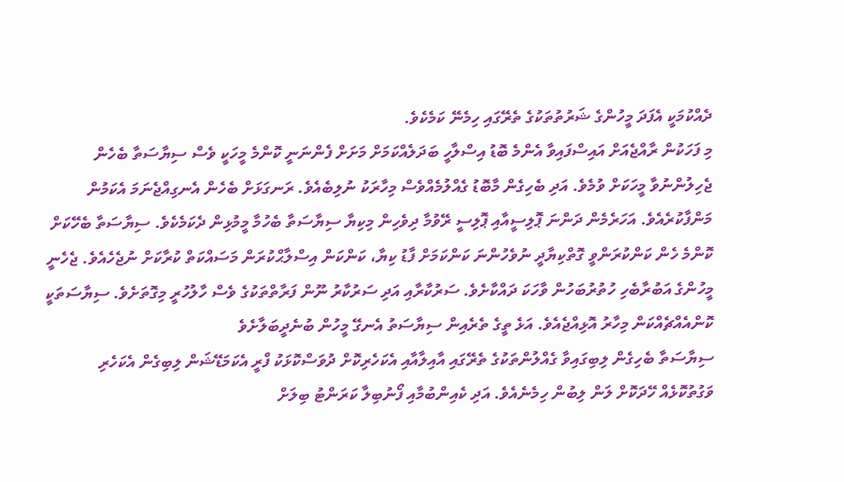ދެއްކުމަކީ އެފަދަ މީހުންގެ ޝަރުތުތަކުގެ ތެރޭގައި ހިމެނޭ ކަމެކެވެ.
މި ފަހަކުން ރާއްޖެއަށް އައިސްފައިވާ އެންމެ ބޮޑު އިސްލާހީ ބަދަލެއްކަމަށް މަށަށް ފެންނަނީ ކޮންމެ މީހަކީ ވެސް ސިޔާސަތާ ބެހެން ޖެހިލުންނުވާ މީހަކަށް ވުމެވެ. އަދި ބެހިގެން މާބޮޑު ގެއްލުމެއްވެސް މިހާރަކު ނުލިބެއެވެ. ރަނގަޅަށް ބެހެން އެނގިއްޖެނަމަ އެކަމުން މަންފާކުރެއެވެ. އަހަރެމެން ދަންނަ ޕޮލިސީއާއި ޕޮލިސީ ރޭވުމާ ދިވެހިން މިކިޔާ ސިޔާސަތާ ބެހުމާ މީމުޅިން ދެކަމެކެވެ. ސިޔާސަތާ ބެހޭކަށް ކޮންމެ ހެން ކަންކުރަންވީ ގޮތްކިޔާދީ ނުވެހުންނަ ކަންކަމަށް ފާޑު ކިޔާ، ކަންކަން އިސްލާޙްކުރަން މަސައްކަތް ކުރާކަށް ނުޖެހެއެވެ. ޖެހެނީ މީހުންގެ އަބުރާބެހި ހުތުރުބަހުން ވާހަކަ ދައްކާށެވެ. ސަރުކާރާއި އަދި ސަރުކާރު ނޫން ފަރާތްތަކުގެ ވެސް ހާލުހުރީ މިގޮތަށެވެ. ސިޔާސަތަކީ ކޮންއެއްޗެއްކަން މިހާރު އޮޅިއްޖެއެވެ. އަޅެ ތީގެ ތެރެއިން ސިޔާސަތު އެނގޭ މީހުން ބުނެދީބަލާށެވެ
ސިޔާސަތާ ބެހިގެން ލިބިގައިވާ ގެއްލުންތަކުގެ ތެރޭގައި އާއިލާއާއި އެކަހެރިކޮށް ދުވަސްކޮޅަކު ފްރީ އެކަމަޑޭޝަން ލިބިގެން އެކަހެރި ވަގުތުކޮޅެއް ހޭދަކޮށް ލަން ލިބުން ހިމެނެއެވެ. އަދި ކެއިންބުމާއި ފޯނުބިލާ ކަރަންޓު ބިލަށް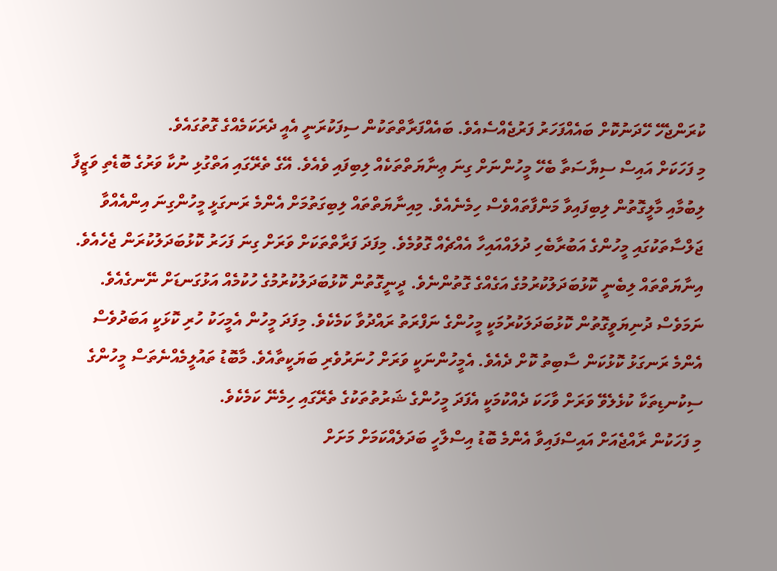ކުރަންޖެހޭ ހޭދަނުކޮށް ބައެއްފަހަރު ފަރުޖެއްސެއެވެ. ބައެއްފަރާތްތަކުން ސިފަކުރަނީ އެއީ ދެރަކަމެއްގެ ގޮތުގައެވެ.
މި ފަހަކަށް އައިސް ސިޔާސަތާ ބެހޭ މީހުންނަށް ގިނަ ޢިނާޔަތްތަކެއް ލިބިފައި ވެއެވެ. އޭގެ ތެރޭގައި އަތްގުޅި ނުކާ ވަރުގެ ބޮޑެތި ވަޒީފާ ލިބުމާއި މާލީގޮތުން ލިބިފައިވާ މަންފާތައްވެސް ހިމެނެއެވެ. މިއިނާޔަތްތައް ލިބިގަތުމަށް އެންމެ ރަނގަޅީ މީހުންގިނަ އިންއެއްވާ ޖަލްސާތަކުގައި މީހުންގެ އަބުރާބެހި ދުލައްއައިހާ އެއްޗެއް ގޮވުމެވެ. މިފަދަ ފަރާތްތަކަށް ވަރަށް ގިނަ ފަހަރު ކޮޅުބަދަލުކުރަން ޖެހެއެވެ. އިނާޔަތްތައް ލިބެނީ ކޮޅުބަދަލުކުރުމުގެ އަގެއްގެ ގޮތުންނެވެ. ދީނީގޮތުން ކޮޅުބަދަލުކުރުމުގެ ހުކުމެއް އަޅުގަނޑަށް ނޭނގެއެވެ. ނަމަވެސް ދުނިޔަވީގޮތުން ކޮޅުބަދަލަކުރުމަކީ މީހުންގެ ނަފްރަތު ރައްދުވާ ކަމެކެވެ. މިފަދަ މީހުން އެމީހަކު ހުރި ކޮޅަކީ އަބަދުވެސް އެންމެ ރަނގަޅު ކޮޅުކަން ސާބިތު ކޮށް ދެއެވެ. އެމީހުންނަކީ ވަރަށް ހުނަރުވެރި ބަޔަކީތާއެވެ. މާބޮޑު ތައުލީމެއްނެތަސް މީހުންގެ ސިކުނޑިތަކާ ކުޅެލެވޭ ވަރަށް ވާހަކަ ދެއްކުމަކީ އެފަދަ މީހުންގެ ޝަރުތުތަކުގެ ތެރޭގައި ހިމެނޭ ކަމެކެވެ.
މި ފަހަކުން ރާއްޖެއަށް އައިސްފައިވާ އެންމެ ބޮޑު އިސްލާހީ ބަދަލެއްކަމަށް މަށަށް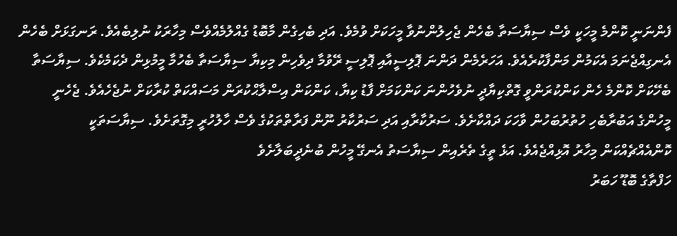ފެންނަނީ ކޮންމެ މީހަކީ ވެސް ސިޔާސަތާ ބެހެން ޖެހިލުންނުވާ މީހަކަށް ވުމެވެ. އަދި ބެހިގެން މާބޮޑު ގެއްލުމެއްވެސް މިހާރަކު ނުލިބެއެވެ. ރަނގަޅަށް ބެހެން އެނގިއްޖެނަމަ އެކަމުން މަންފާކުރެއެވެ. އަހަރެމެން ދަންނަ ޕޮލިސީއާއި ޕޮލިސީ ރޭވުމާ ދިވެހިން މިކިޔާ ސިޔާސަތާ ބެހުމާ މީމުޅިން ދެކަމެކެވެ. ސިޔާސަތާ ބެހޭކަށް ކޮންމެ ހެން ކަންކުރަންވީ ގޮތްކިޔާދީ ނުވެހުންނަ ކަންކަމަށް ފާޑު ކިޔާ، ކަންކަން އިސްލާޙްކުރަން މަސައްކަތް ކުރާކަށް ނުޖެހެއެވެ. ޖެހެނީ މީހުންގެ އަބުރާބެހި ހުތުރުބަހުން ވާހަކަ ދައްކާށެވެ. ސަރުކާރާއި އަދި ސަރުކާރު ނޫން ފަރާތްތަކުގެ ވެސް ހާލުހުރީ މިގޮތަށެވެ. ސިޔާސަތަކީ ކޮންއެއްޗެއްކަން މިހާރު އޮޅިއްޖެއެވެ. އަޅެ ތީގެ ތެރެއިން ސިޔާސަތު އެނގޭ މީހުން ބުނެދީބަލާށެވެ
ހަފްތާގެ ބޮޑޫ ހަބަރު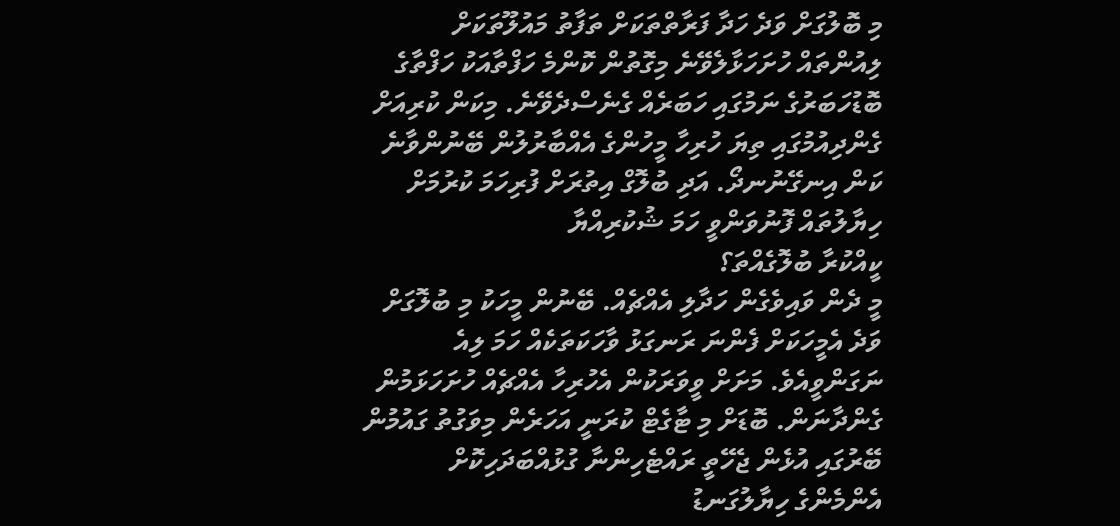މި ބޮލުގަށް ވަދެ ހަދާ ފަރާތްތަކަށް ތަފާތު މައުލޫތަކަށް ލިއުންތައް ހުށަހަޅާލެވޭނެ މިގޮތުން ކޮންމެ ހަފްތާއަކު ހަފްތާގެ ބޮޑުހަބަރުގެ ނަމުގައި ހަބަރެއް ގެނެސްދެވޭނެ. މިކަން ކުރިއަށް ގެންދިއުމުގައި ތިޔަ ހުރިހާ މީހުންގެ އެއްބާރުލުން ބޭނުންވާނެ ކަން އިނގޭނުނދޯ. އަދި ބުލޮގް އިތުރަށް ފުރިހަމަ ކުރުމަށް ހިޔާލުތައް ފޮނުވަންވީ ހަމަ ޝުކުރިއްޔާ
ކީއްކުރާ ބުލޮގެއްތަ؟
މީ ދެން ވައިވެގެން ހަދާލި އެއްޗެއް. ބޭނުން މީހަކު މި ބުލޮގަށް ވަދެ އެމީހަކަށް ފެންނަ ރަނގަޅު ވާހަކަތަކެއް ހަމަ ލިއެ ނަގަންވީއެވެ. މަށަށް ވީވަރަކުން އެހުރިހާ އެއްޗެއް ހުށަހަޅަމުން ގެންދާނަން. ބޮޑަށް މި ޓާގެޓް ކުރަނީ އަހަރެން މިވަގުތު ގައުމުން ބޭރުގައި އުޅެން ޖެހޭތީ ރައްޓެހިންނާ ގުޅުއްބަދަހިކޮށް އެންމެންގެ ހިޔާލުގަނޑު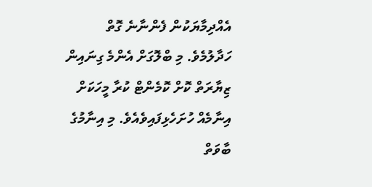އެއްދިމާޔަކުން ފެންނާނެ ގޮތް ހަދާލުމެވެ. މި ބްލޮގަށް އެންމެ ގިނައިން ޒިޔާރަތް ކޮށް ކޮމެންޓް ކުރާ މީހަކަށް އިނާމެއް ހުށަހެޅިފައިވެއެވެ. މި އިނާމުގެ ބާވަތް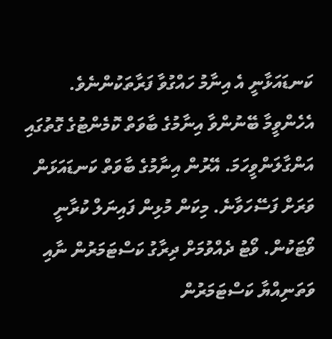ކަނޑައަޅާނީ އެ އިނާމު ހައްގުވާ ފަރާތަކުންނެވެ. އެހެންވީމާ ބޭނުންވާ އިނާމުގެ ބާވަތް ކޮމެންޓުގެ ގޮތުގައި އަންގާލަންވީހަމަ. އޭރުން އިނާމުގެ ބާވަތް ކަނޑައަޅަން ވަރަށް ފަސޭހަވާނެ. މިކަން މުޅިން ފައިނަލް ކުރާނީ ވޯޓަކުން. ވޯޓު ދެއްވުމަށް ދިރާގު ކަސްޓަމަރުން ނާއި ވަތަނިއްޔާ ކަސްޓަމަރުން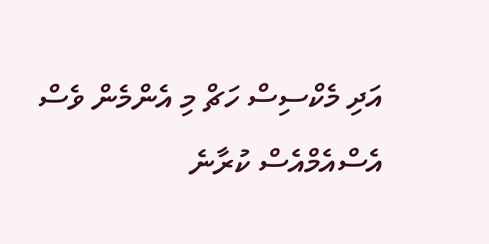އަދި މެކްސިސް ހަޗް މި އެންމެން ވެސް އެސްއެމްއެސް ކުރާނެ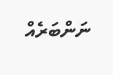ނަންބަރެއް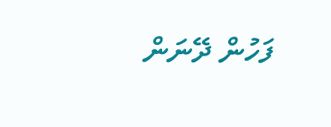ފަހުން ދޭނަން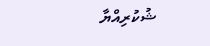ޝުކުރިއްޔާ